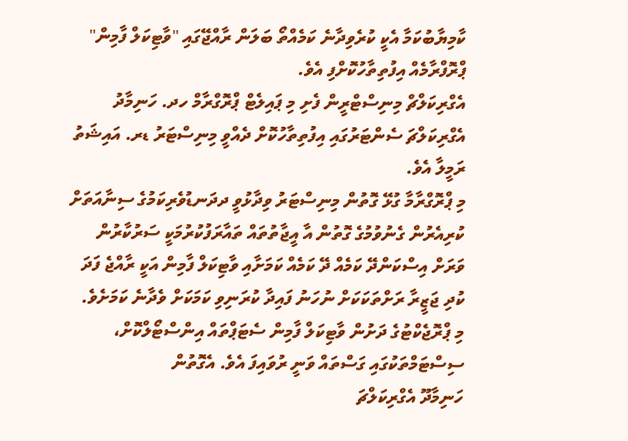ކާމިޔާބުކަމާ އެކީ ކުރެވިދާނެ ކަމެއްތޯ ބަލަން ރާއްޖޭގައި "ވާޓިކަލް ފާމިން" ޕްރޮފްރާމެއް އިފުތިތާހުކޮށްފި އެވެ.
އެގްރިކަލްޗް މިނިސްޓްރީން ފެށި މި ޕައިލެޓް ޕްރޮގްރާމް ހދ. ހަނިމާދު އެގްރިކަލްޗަ ސެންޓަރުގައި އިފުތިތާހުކޮށް ދެއްވީ މިނިސްޓަރު ޑރ. އައިޝަތު ރަމީލާ އެވެ.
މި ޕްރޮގްރާމާ ގުޅޭ ގޮތުން މިނިސްޓަރު ވިދާޅުވީ ދދަނޑުވެރިކަމުގެ ސިނާއަތަށް ކުރިއެރުން ގެނުވުމުގެ ގޮތުން އާ އީޖާތުތައް ތައާރަފުކުރުމަކީ ސަރުކާރުން ވަރަށް އިސްކަންދޭ ކަމެއް ދޭ ކަމެއް ކަމަށާއި ވާޓިކަލް ފާމިން އަކީ ރާއްޖެ ފަދަ ކުދި ޖަޒީރާ ރަށްތަކަކަށް ނުހަނު ފައިދާ ކުރަނިވި ކަމަކަށް ވެދާނެ ކަމަށެވެ.
މި ޕްރޮޖެކްޓުގެ ދަށުން ވާޓިކަލް ފާމިން ސެޓަޕްތައް އިންސްޓޯލްކޮށް، ސިސްޓަމްތަކުގައި ގަސްތައް ވަނީ ރުވައިފަ އެވެ. އެގޮތުން
ހަނިމާދޫ އެގްރިކަލްޗަ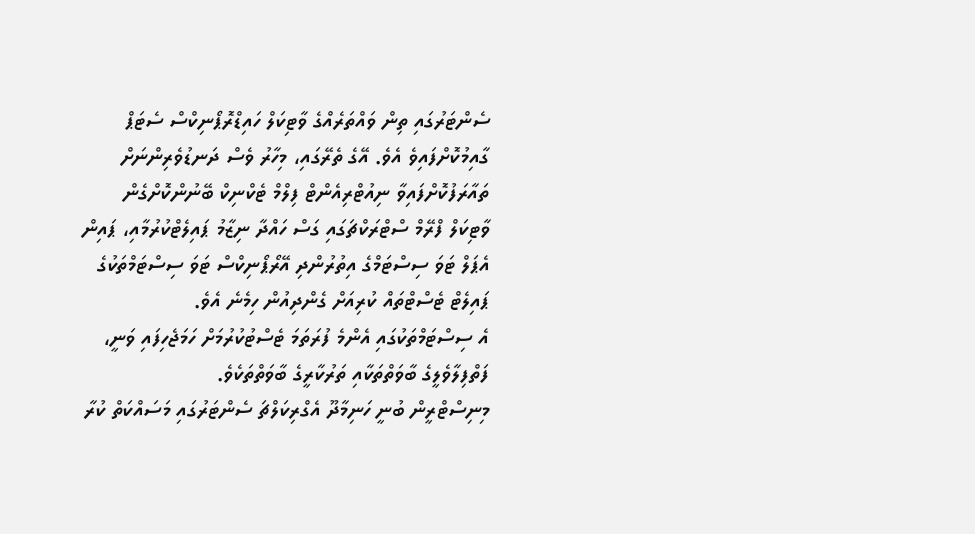ސެންޓަރުގައި ތިން ވައްތަރެއްގެ ވާޓިކަލް ހައިޑްރޮޕޯނިކްސް ސެޓަޕް ގާއިމުކޮށްފައިވެ އެވެ. އޭގެ ތެރޭގައި، މިހާރު ވެސް ދަނޑުވެރިންނަށް ތައާރަފުކޮށްފައިވާ ނިއުޓްރިއެންޓް ފިލްމް ޓެކްނިކް ބޭނުންކޮށްގެން ވާޓިކަލް ފްރޭމް ސްޓްރަކްޗަގައި ގަސް ހައްދާ ނިޒާމު ޕައިލެޓްކުރުމާއި، ޕައިން އެޕަލް ޓަވަ ސިސްޓަމްގެ އިތުރުންދި އޭރޯޕޯނިކްސް ޓަވަ ސިސްޓަމްތަކުގެ ޕައިލެޓް ޓެސްޓްތައް ކުރިއަށް ގެންދިއުން ހިމެނެ އެވެ.
އެ ސިސްޓަމްތަކުގައި އެންމެ ފުރަތަމަ ޓެސްޓުކުރުމަށް ހަމަޖެހިފައި ވަނީ، ފަތްފިލާވެލީގެ ބާވަތްތަކާއި ތަރުކާރީގެ ބާވަތްތަކެވެ.
މިނިސްޓްރީން ބުނީ ހަނިމާދޫ އެގްރިކަލްޗަ ސެންޓަރުގައި މަސައްކަތް ކުރާ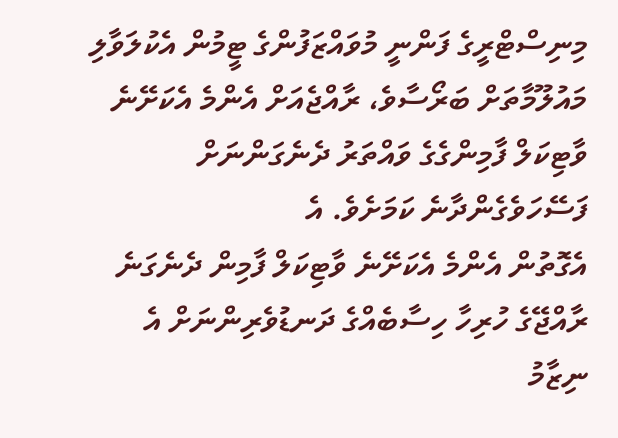މިނިސްޓްރީގެ ފަންނީ މުވައްޒަފުންގެ ޓީމުން އެކުލަވާލި މައުލޫމާތަށް ބަރޯސާވެ، ރާއްޖެއަށް އެންމެ އެކަށޭނެ ވާޓިކަލް ފާމިންގެގެ ވައްތަރު ދެނެގަންނަށް ފަސޭހަވެގެންދާނެ ކަމަށެވެ. އެ
އެގޮތުން އެންމެ އެކަށޭނެ ވާޓިކަލް ފާމިން ދެނެގަނެ ރާއްޖޭގެ ހުރިހާ ހިސާބެއްގެ ދަނޑުވެރިންނަށް އެ ނިޒާމު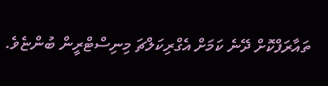ތައާރަފްކޮށް ދޭނެ ކަމަށް އެގްރިކަލްޗަ މިނިސްޓްރީން ބުންޏެވެ.